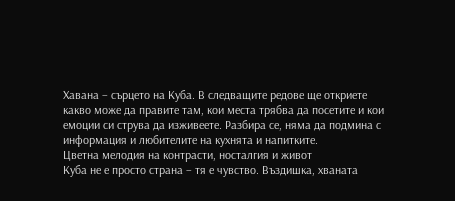Хавана – сърцето на Куба. В следващите редове ще откриете какво може да правите там, кои места трябва да посетите и кои емоции си струва да изживеете. Разбира се, няма да подмина с информация и любителите на кухнята и напитките.
Цветна мелодия на контрасти, носталгия и живот
Куба не е просто страна – тя е чувство. Въздишка, хваната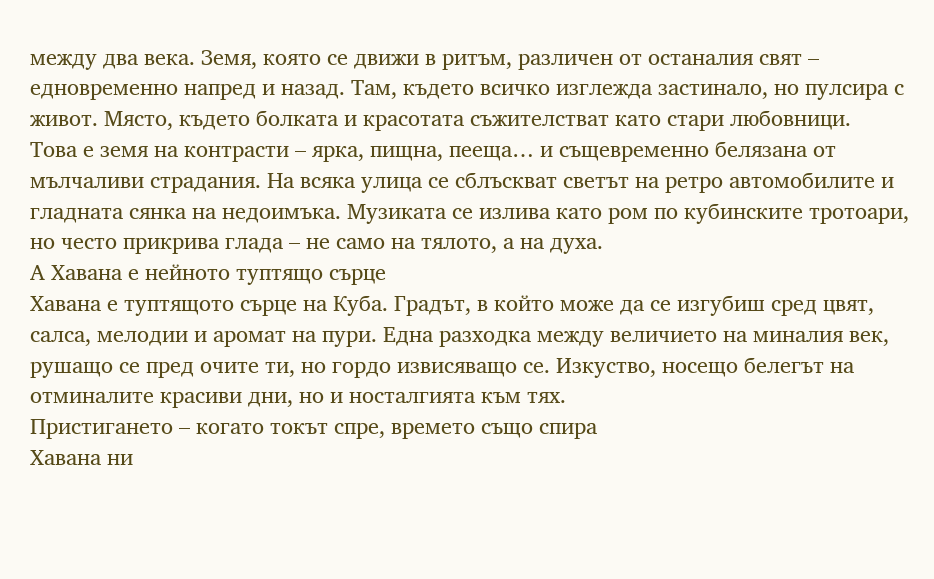между два века. Земя, която се движи в ритъм, различен от останалия свят – едновременно напред и назад. Там, където всичко изглежда застинало, но пулсира с живот. Място, където болката и красотата съжителстват като стари любовници.
Това е земя на контрасти – ярка, пищна, пееща… и същевременно белязана от мълчаливи страдания. На всяка улица се сблъскват светът на ретро автомобилите и гладната сянка на недоимъка. Музиката се излива като ром по кубинските тротоари, но често прикрива глада – не само на тялото, а на духа.
А Хавана е нейното туптящо сърце
Хавана е туптящото сърце на Куба. Градът, в който може да се изгубиш сред цвят, салса, мелодии и аромат на пури. Една разходка между величието на миналия век, рушащо се пред очите ти, но гордо извисяващо се. Изкуство, носещо белегът на отминалите красиви дни, но и носталгията към тях.
Пристигането – когато токът спре, времето също спира
Хавана ни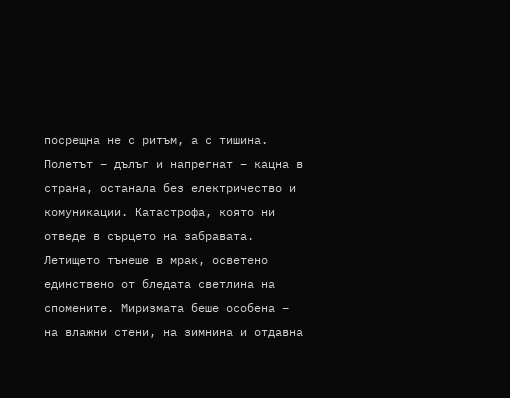посрещна не с ритъм, а с тишина. Полетът – дълъг и напрегнат – кацна в страна, останала без електричество и комуникации. Катастрофа, която ни отведе в сърцето на забравата.
Летището тънеше в мрак, осветено единствено от бледата светлина на спомените. Миризмата беше особена – на влажни стени, на зимнина и отдавна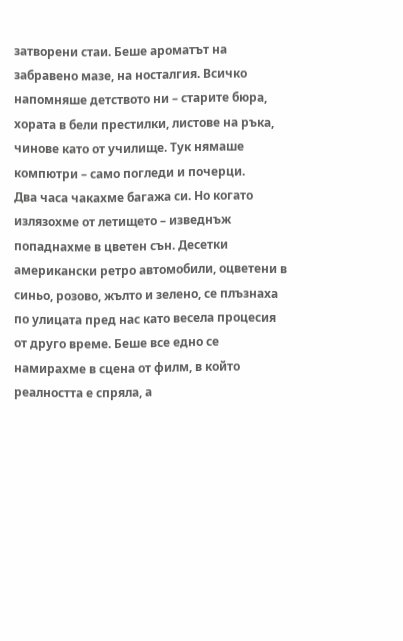затворени стаи. Беше ароматът на забравено мазе, на носталгия. Всичко напомняше детството ни – старите бюра, хората в бели престилки, листове на ръка, чинове като от училище. Тук нямаше компютри – само погледи и почерци.
Два часа чакахме багажа си. Но когато излязохме от летището – изведнъж попаднахме в цветен сън. Десетки американски ретро автомобили, оцветени в синьо, розово, жълто и зелено, се плъзнаха по улицата пред нас като весела процесия от друго време. Беше все едно се намирахме в сцена от филм, в който реалността е спряла, а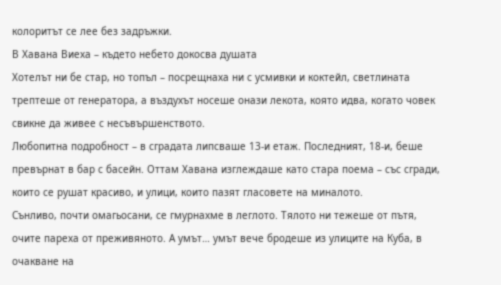колоритът се лее без задръжки.
В Хавана Виеха – където небето докосва душата
Хотелът ни бе стар, но топъл – посрещнаха ни с усмивки и коктейл, светлината трептеше от генератора, а въздухът носеше онази лекота, която идва, когато човек свикне да живее с несъвършенството.
Любопитна подробност – в сградата липсваше 13-и етаж. Последният, 18-и, беше превърнат в бар с басейн. Оттам Хавана изглеждаше като стара поема – със сгради, които се рушат красиво, и улици, които пазят гласовете на миналото.
Сънливо, почти омагьосани, се гмурнахме в леглото. Тялото ни тежеше от пътя, очите пареха от преживяното. А умът… умът вече бродеше из улиците на Куба, в очакване на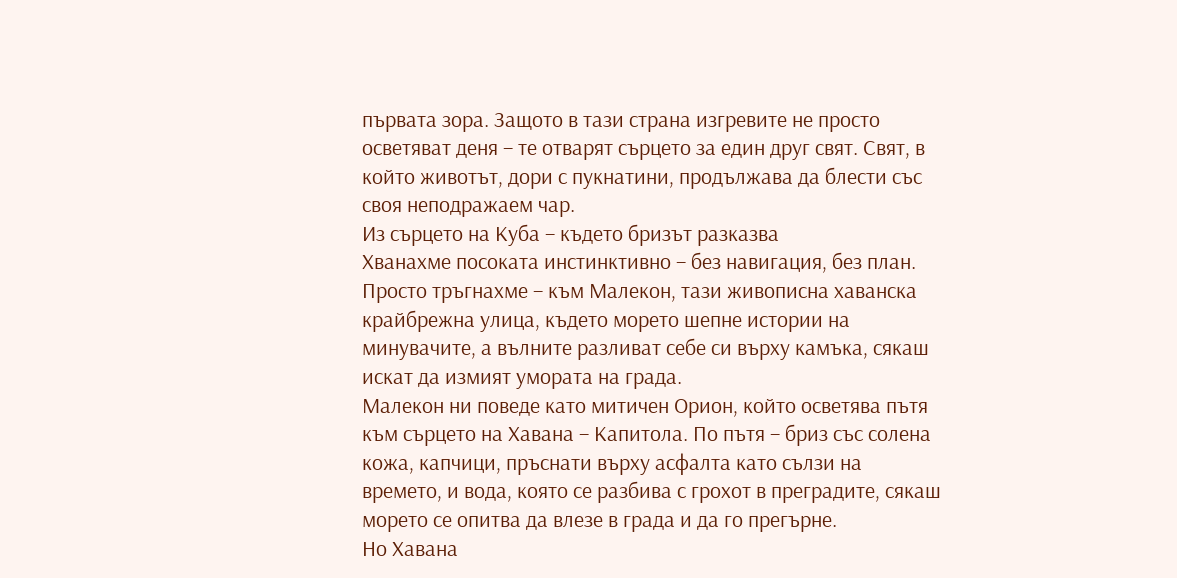първата зора. Защото в тази страна изгревите не просто осветяват деня – те отварят сърцето за един друг свят. Свят, в който животът, дори с пукнатини, продължава да блести със своя неподражаем чар.
Из сърцето на Куба – където бризът разказва
Хванахме посоката инстинктивно – без навигация, без план. Просто тръгнахме – към Малекон, тази живописна хаванска крайбрежна улица, където морето шепне истории на минувачите, а вълните разливат себе си върху камъка, сякаш искат да измият умората на града.
Малекон ни поведе като митичен Орион, който осветява пътя към сърцето на Хавана – Капитола. По пътя – бриз със солена кожа, капчици, пръснати върху асфалта като сълзи на времето, и вода, която се разбива с грохот в преградите, сякаш морето се опитва да влезе в града и да го прегърне.
Но Хавана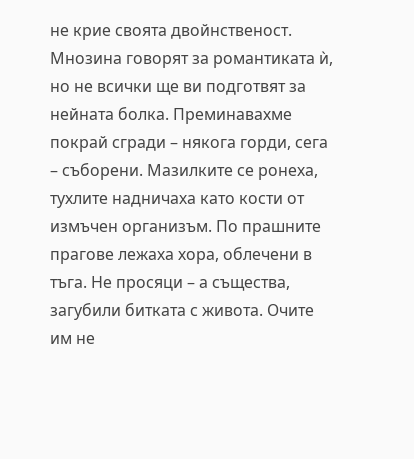не крие своята двойнственост. Мнозина говорят за романтиката ѝ, но не всички ще ви подготвят за нейната болка. Преминавахме покрай сгради – някога горди, сега – съборени. Мазилките се ронеха, тухлите надничаха като кости от измъчен организъм. По прашните прагове лежаха хора, облечени в тъга. Не просяци – а същества, загубили битката с живота. Очите им не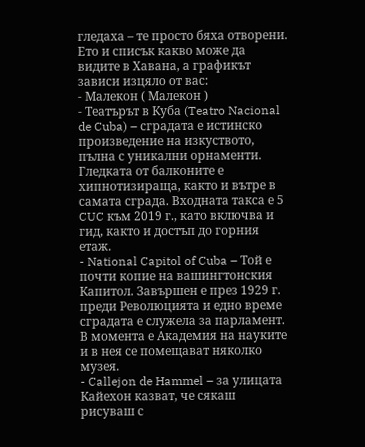гледаха – те просто бяха отворени.
Ето и списък какво може да видите в Хавана, а графикът зависи изцяло от вас:
- Малекон ( Малекон )
- Театърът в Куба (Teatro Nacional de Cuba) – сградата е истинско произведение на изкуството, пълна с уникални орнаменти. Гледката от балконите е хипнотизираща, както и вътре в самата сграда. Входната такса е 5 CUC към 2019 г., като включва и гид, както и достъп до горния етаж.
- National Capitol of Cuba – Той е почти копие на вашингтонския Капитол. Завършен е през 1929 г. преди Революцията и едно време сградата е служела за парламент. В момента е Академия на науките и в нея се помещават няколко музея.
- Callejon de Hammel – за улицата Кайехон казват, че сякаш рисуваш с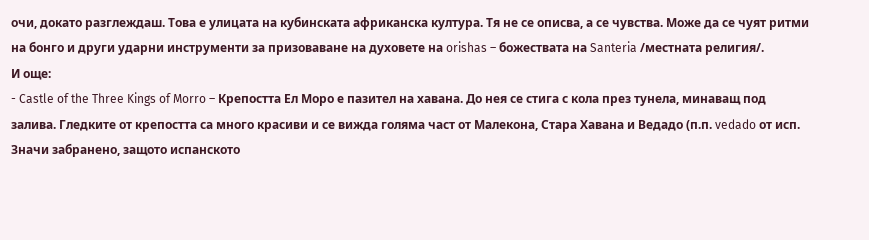очи, докато разглеждаш. Това е улицата на кубинската африканска култура. Тя не се описва, а се чувства. Може да се чуят ритми на бонго и други ударни инструменти за призоваване на духовете на orishas – божествата на Santeria /местната религия/.
И още:
- Castle of the Three Kings of Morro – Крепостта Ел Моро е пазител на хавана. До нея се стига с кола през тунела, минаващ под залива. Гледките от крепостта са много красиви и се вижда голяма част от Малекона, Стара Хавана и Ведадо (п.п. vedado от исп. Значи забранено, защото испанското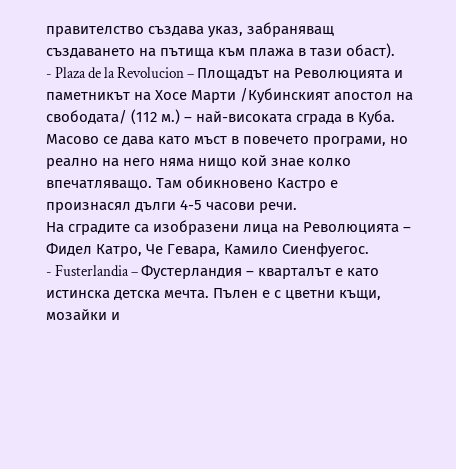правителство създава указ, забраняващ създаването на пътища към плажа в тази обаст).
- Plaza de la Revolucion – Площадът на Революцията и паметникът на Хосе Марти /Кубинският апостол на свободата/ (112 м.) – най-високата сграда в Куба. Масово се дава като мъст в повечето програми, но реално на него няма нищо кой знае колко впечатляващо. Там обикновено Кастро е произнасял дълги 4-5 часови речи.
На сградите са изобразени лица на Революцията – Фидел Катро, Че Гевара, Камило Сиенфуегос.
- Fusterlandia – Фустерландия – кварталът е като истинска детска мечта. Пълен е с цветни къщи, мозайки и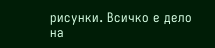рисунки. Всичко е дело на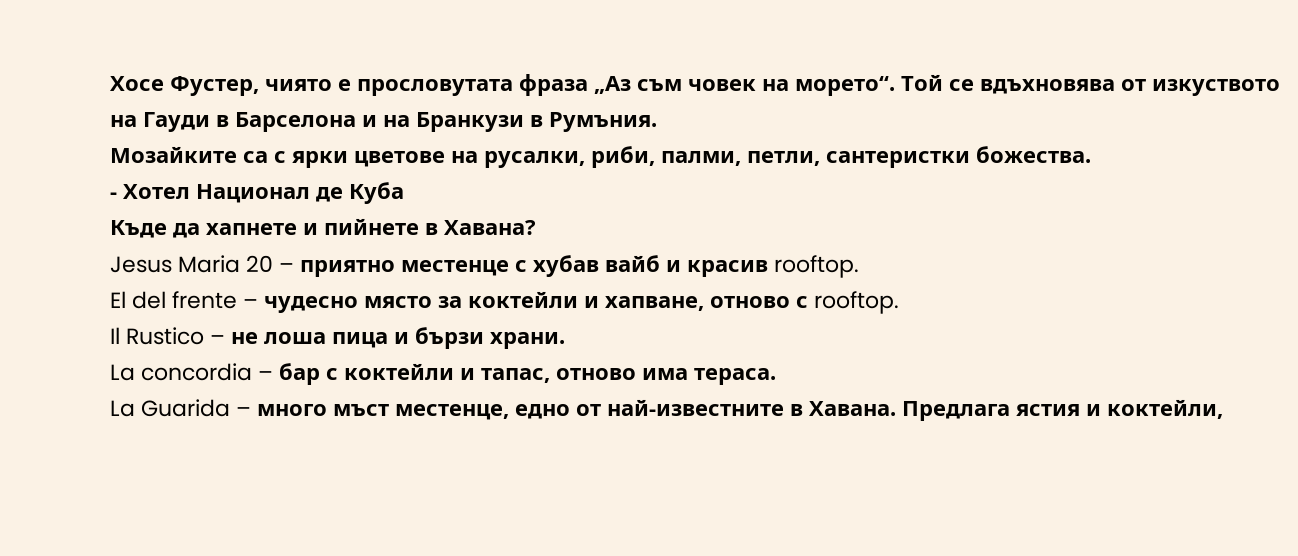Хосе Фустер, чиято е прословутата фраза „Аз съм човек на морето“. Той се вдъхновява от изкуството на Гауди в Барселона и на Бранкузи в Румъния.
Мозайките са с ярки цветове на русалки, риби, палми, петли, сантеристки божества.
- Хотел Национал де Куба
Къде да хапнете и пийнете в Хавана?
Jesus Maria 20 – приятно местенце с хубав вайб и красив rooftop.
El del frente – чудесно място за коктейли и хапване, отново с rooftop.
Il Rustico – не лоша пица и бързи храни.
La concordia – бар с коктейли и тапас, отново има тераса.
La Guarida – много мъст местенце, едно от най-известните в Хавана. Предлага ястия и коктейли,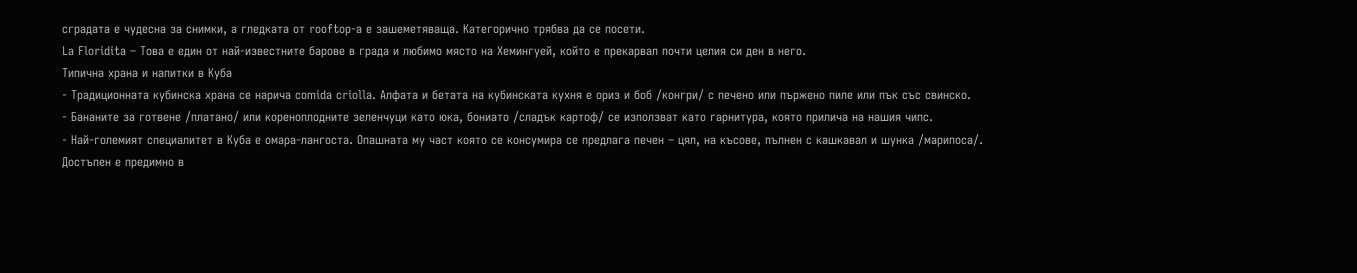сградата е чудесна за снимки, а гледката от rooftop-а е зашеметяваща. Категорично трябва да се посети.
La Floridita – Това е един от най-известните барове в града и любимо място на Хемингуей, който е прекарвал почти целия си ден в него.
Типична храна и напитки в Куба
- Традиционната кубинска храна се нарича comida criolla. Алфата и бетата на кубинската кухня е ориз и боб /конгри/ с печено или пържено пиле или пък със свинско.
- Бананите за готвене /платано/ или кореноплодните зеленчуци като юка, бониато /сладък картоф/ се използват като гарнитура, която прилича на нашия чипс.
- Най-големият специалитет в Куба е омара-лангоста. Опашната му част която се консумира се предлага печен – цял, на късове, пълнен с кашкавал и шунка /марипоса/. Достъпен е предимно в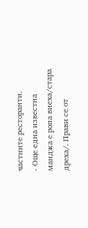частните ресторанти.
- Още една известна манджа е ропа виеха/стара дреха/. Прави се от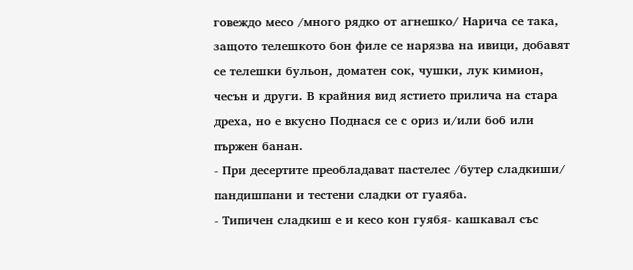говеждо месо /много рядко от агнешко/ Нарича се така, защото телешкото бон филе се нарязва на ивици, добавят се телешки бульон, доматен сок, чушки, лук кимион, чесън и други. В крайния вид ястието прилича на стара дреха, но е вкусно Поднася се с ориз и/или боб или пържен банан.
- При десертите преобладават пастелес /бутер сладкиши/ пандишпани и тестени сладки от гуаяба.
- Типичен сладкиш е и кесо кон гуябя- кашкавал със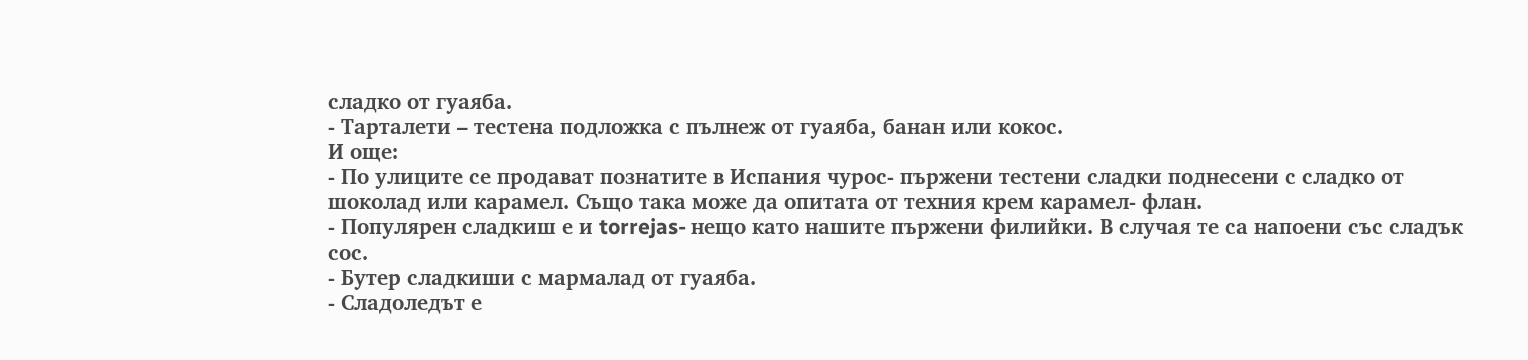сладко от гуаяба.
- Тарталети – тестена подложка с пълнеж от гуаяба, банан или кокос.
И още:
- По улиците се продават познатите в Испания чурос- пържени тестени сладки поднесени с сладко от шоколад или карамел. Също така може да опитата от техния крем карамел- флан.
- Популярен сладкиш е и torrejas- нещо като нашите пържени филийки. В случая те са напоени със сладък сос.
- Бутер сладкиши с мармалад от гуаяба.
- Сладоледът е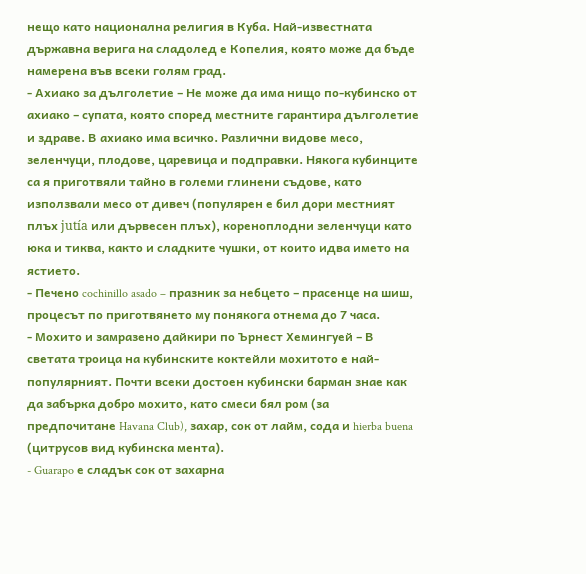нещо като национална религия в Куба. Най-известната държавна верига на сладолед е Копелия, която може да бъде намерена във всеки голям град.
- Ахиако за дълголетие – Не може да има нищо по-кубинско от ахиако – супата, която според местните гарантира дълголетие и здраве. В ахиако има всичко. Различни видове месо, зеленчуци, плодове, царевица и подправки. Някога кубинците са я приготвяли тайно в големи глинени съдове, като използвали месо от дивеч (популярен е бил дори местният плъх jutía или дървесен плъх), кореноплодни зеленчуци като юка и тиква, както и сладките чушки, от които идва името на ястието.
- Печено cochinillo asado – празник за небцето – прасенце на шиш, процесът по приготвянето му понякога отнема до 7 часа.
- Мохито и замразено дайкири по Ърнест Хемингуей – В светата троица на кубинските коктейли мохитото е най-популярният. Почти всеки достоен кубински барман знае как да забърка добро мохито, като смеси бял ром (за предпочитане Havana Club), захар, сок от лайм, сода и hierba buena (цитрусов вид кубинска мента).
- Guarapo е сладък сок от захарна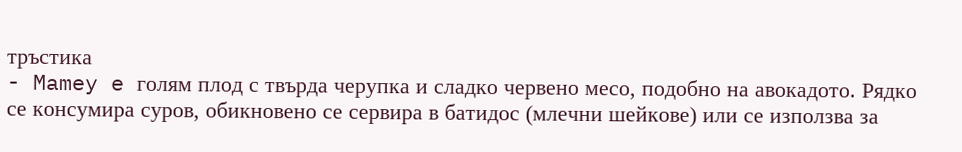тръстика
- Mamey e голям плод с твърда черупка и сладко червено месо, подобно на авокадото. Рядко се консумира суров, обикновено се сервира в батидос (млечни шейкове) или се използва за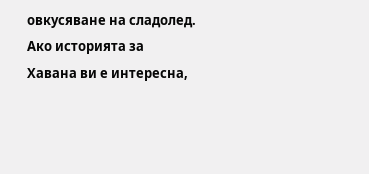овкусяване на сладолед.
Ако историята за Хавана ви е интересна,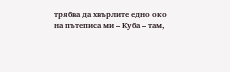трябва да хвърлите едно око на пътеписа ми – Куба – там,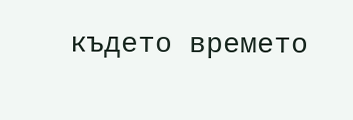където времето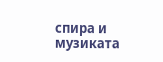спира и музиката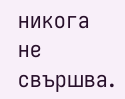никога не свършва.